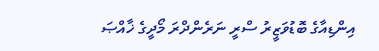އިންޑިއާގެ ބޮޑުވަޒީރު ސްރީ ނަރެންދްރަ މޯދީގެ ޚާއްޞަ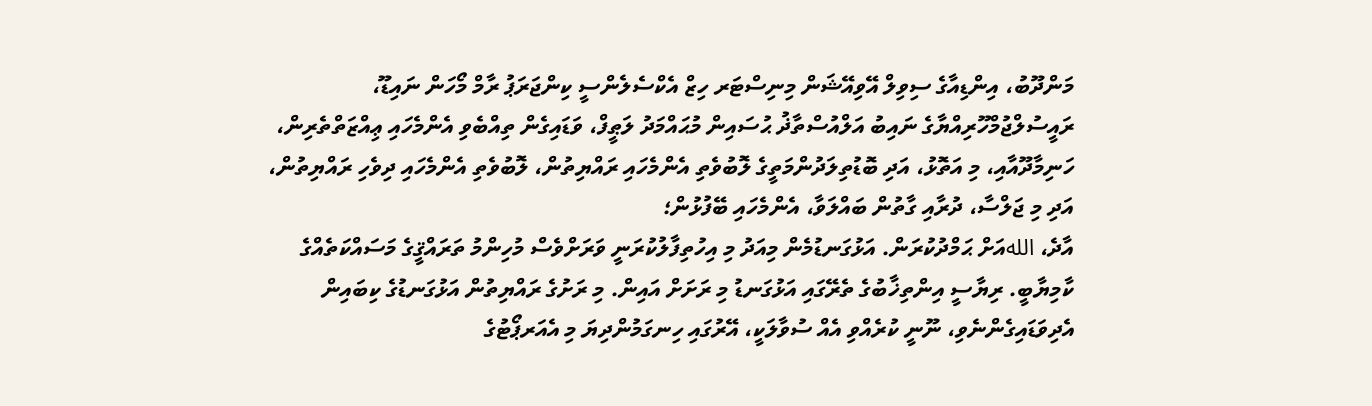މަންދޫބު، އިންޑިއާގެ ސިވިލް އޭވިއޭޝަން މިނިސްޓަރ ހިޒް އެކްސެލެންސީ ކިންޖަރަޕު ރާމް މޯހަން ނައިޑޫ، ރައީސުލްޖުމްހޫރިއްޔާގެ ނައިބު އަލްއުސްތާޛު ޙުސައިން މުޙައްމަދު ލަޠީފް، ވަޑައިގެން ތިއްބެވި އެންމެހައި ޢިއްޒަތްތެރިން، ހަނިމާދޫއާއި، މި އަތޮޅު، އަދި ބޮޑުތިލަދުންމަތީގެ ލޮބުވެތި އެންމެހައި ރައްޔިތުން، ލޮބުވެތި އެންމެހައި ދިވެހި ރައްޔިތުން، އަދި މި ޖަލްސާ، ދުރާއި ގާތުން ބައްލަވާ، އެންމެހައި ބޭފުޅުން؛
އާދެ، اللهއަށް ޙަމްދުކުރަން. އަޅުގަނޑުމެން މިއަދު މި އިހުތިފާލުކުރަނީ ވަރަށްވެސް މުހިންމު ތަރައްޤީގެ މަސައްކަތެއްގެ ކާމިޔާބީ. ރިޔާސީ އިންތިޚާބުގެ ތެރޭގައި އަޅުގަނޑު މި ރަށަށް އައިން. މި ރަށުގެ ރައްޔިތުން އަޅުގަނޑުގެ ކިބައިން އެދިވަޑައިގެންނެވި، ނޫނީ ކުރެއްވި އެއް ސުވާލަކީ، އޭރުގައި ހިނގަމުންދިޔަ މި އެއަރޕޯޓުގެ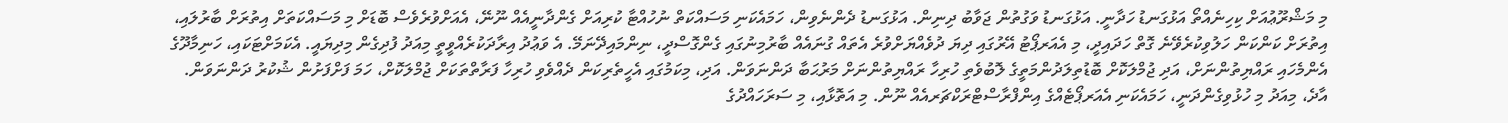މި މަޝްރޫޢުއަށް ކިހިނެއްތޯ އަޅުގަނޑު ހަދާނީ. އަޅުގަނޑު ވަގުތުން ޖަވާބު ދިނިން. އަޅުގަނޑު ދެންނެވިން، ހަމައެކަނި މަސައްކަތް ނުހުއްޓާ ކުރިއަށް ގެންދާނީއެއް ނޫނޭ، އެއަށްވުރެވެސް ބޮޑަށް މި މަސައްކަތަށް އިތުރަށް ބާރުލައި، އިތުރަށް ކަންކަން ހަލުވިކުރެވޭނެ ގޮތް ހަދައިދީ، މި އެއަރޕޯޓު އޭރުގައި ދިޔަ ދުވެއްޔަށްވުރެ އެތައް ގުނައެއް ބާރުމިނުގައި ގެންގޮސްދީ، ނިންމައިދޭނަމޭ. އެ ވަޢުދު އިރާދަކުރެއްވީތީ މިއަދު ފުދިގެން މިދިޔައީ. އެކަމަށްޓަކައި، ހަނިމާދޫގެ އެންމެހައި ރައްޔިތުންނަށް، އަދި ޖުމްލަކޮށް ބޮޑުތިލަދުންމަތީގެ ލޮބުވެތި ހުރިހާ ރައްޔިތުންނަށް މަރުޙަބާ ދަންނަވަން. އަދި، މިކަމުގައި އެހީތެރިކަން ދެއްވެވި ހުރިހާ ފަރާތްތަކަށް ޖުމްލަކޮށް، ހަމަ ފަށްފަށުން ޝުކުރު ދަންނަވަން.
އާދެ، މިއަދު މި ހުޅުވިގެންދަނީ، ހަމައެކަނި އެއަރޕޯޓެއްގެ އިންފްރާސްޓްރަކްޗަރއެއް ނޫން. މި އަތޮޅާއި، މި ސަރަހައްދުގެ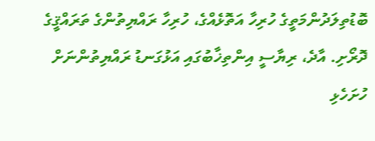ބޮޑުތިލަދުންމަތީގެ ހުރިހާ އަތޮޅެއްގެ، ހުރިހާ ރައްޔިތުންގެ ތަރައްޤީގެ ދޮރޯށި. އާދެ، ރިޔާސީ އިންތިޚާބުގައި އަޅުގަނޑު ރައްޔިތުންނަށް ހުށަހެޅި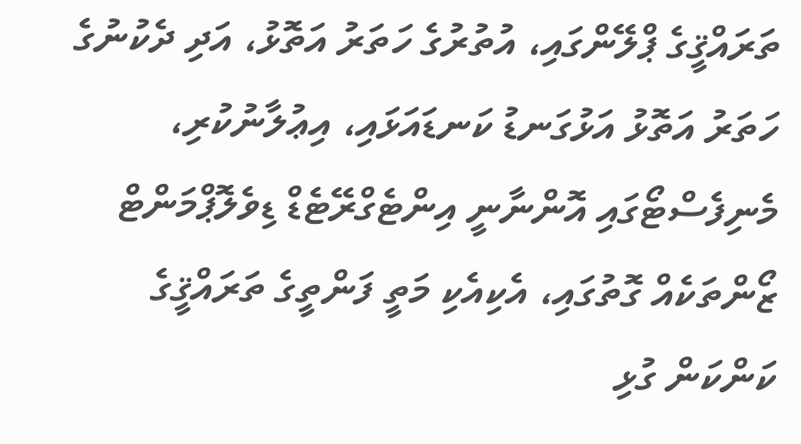ތަރައްޤީގެ ޕްލޭންގައި، އުތުރުގެ ހަތަރު އަތޮޅު، އަދި ދެކުނުގެ ހަތަރު އަތޮޅު އަޅުގަނޑު ކަނޑައަޅައި، އިޢުލާނުކުރި، މެނިފެސްޓޯގައި އޮންނާނީ އިންޓެގްރޭޓެޑް ޑިވެލޮޕްމަންޓް ޒޯންތަކެއް ގޮތުގައި، އެކިއެކި މަތީ ފަންތީގެ ތަރައްޤީގެ ކަންކަން ގުޅި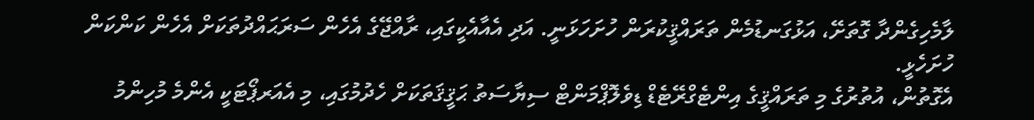ލާމެހިގެންދާ ގޮތަށޭ، އަޅުގަނޑުމެން ތަރައްޤީކުރަން ހުށަހަޅަނީ. އަދި އެއާއެކީގައި، ރާއްޖޭގެ އެހެން ސަރަޙައްދުތަކަށް އެހެން ކަންކަން ހުށަހެޅީ.
އެގޮތުން، އުތުރުގެ މި ތަރައްޤީގެ އިންޓެގްރޭޓެޑް ޑިވެލޮޕްމަންޓް ސިޔާސަތު ޙަޤީޤަތަކަށް ހެދުމުގައި، މި އެއަރޕޯޓަކީ އެންމެ މުހިންމު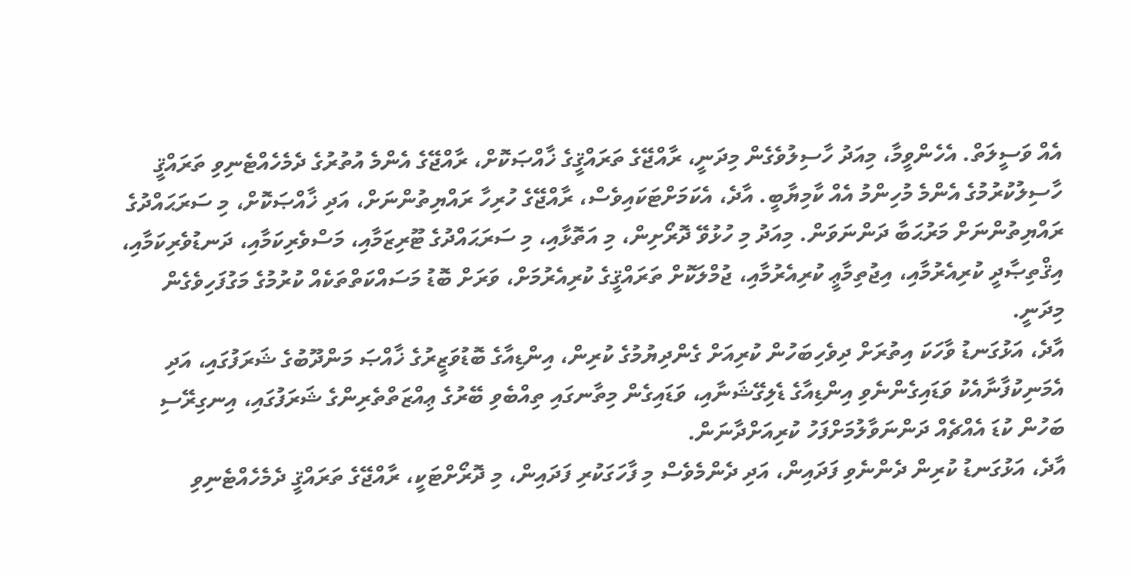އެއް ވަސީލަތް. އެހެންވީމާ، މިއަދު ހާސިލުވެގެން މިދަނީ، ރާއްޖޭގެ ތަރައްޤީގެ ޚާއްޞަކޮށް، ރާއްޖޭގެ އެންމެ އުތުރުގެ ދެމެހެއްޓެނިވި ތަރައްޤީ ހާސިލުކުރުމުގެ އެންމެ މުހިންމު އެއް ކާމިޔާބީ. އާދެ، އެކަމަށްޓަކައިވެސް، ރާއްޖޭގެ ހުރިހާ ރައްޔިތުންނަށް، އަދި ޚާއްޞަކޮށް، މި ސަރަޙައްދުގެ ރައްޔިތުންނަށް މަރުޙަބާ ދަންނަވަން. މިއަދު މި ހުޅުވޭ ދޮރޯށިން، މި އަތޮޅާއި، މި ސަރަޙައްދުގެ ޓޫރިޒަމާއި، މަސްވެރިކަމާއި، ދަނޑުވެރިކަމާއި، އިޤްތިޞާދީ ކުރިއެރުމާއި، އިޖުތިމާޢީ ކުރިއެރުމާއި، ޖުމްލަކޮށް ތަރައްޤީގެ ކުރިއެރުމަށް، ވަރަށް ބޮޑު މަސައްކަތްތަކެއް ކުރުމުގެ މަގުފަހިވެގެން މިދަނީ.
އާދެ، އަޅުގަނޑު ވާހަކަ އިތުރަށް ދިވެހިބަހުން ކުރިއަށް ގެންދިޔުމުގެ ކުރިން، އިންޑިއާގެ ބޮޑުވަޒީރުގެ ޚާއްޞަ މަންދޫބުގެ ޝަރަފުގައި، އަދި އެމަނިކުފާނާއެކު ވަޑައިގެންނެވި އިންޑިއާގެ ޑެލިގޭޝަނާއި، ވަޑައިގެން މިތާނގައި ތިއްބެވި ބޭރުގެ ޢިއްޒަތްތެރިންގެ ޝަރަފުގައި، އިނގިރޭސި ބަހުން ކުޑަ އެއްޗެއް ދަންނަވާލުމަށްފަހު ކުރިއަށްދާނަން.
އާދެ، އަޅުގަނޑު ކުރިން ދެންނެވި ފަދައިން، އަދި ދެންމެވެސް މި ފާހަގަކުރި ފަދައިން، މި ދޮރޯށްޓަކީ، ރާއްޖޭގެ ތަރައްޤީ ދެމެހެއްޓެނިވި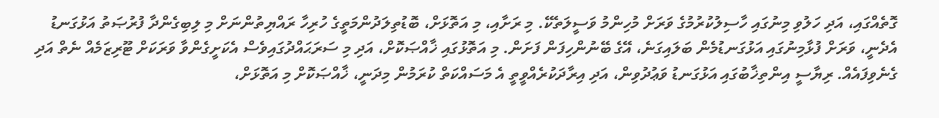ގޮތެއްގައި، އަދި ހަލުވި މިނުގައި ހާސިލުކުރުމުގެ ވަރަށް މުހިންމު ވަސީލަތެކޭ. މި ރަށާއި، މި އަތޮޅަށް، ބޮޑުތިލަދުންމަތީގެ ހުރިހާ ރައްޔިތުންނަށް މި ލިބިގެންދާ ފުރުޞަތު އަޅުގަނޑު އެދެނީ، ވަރަށް ފުޅާމިނުގައި އަޅުގަނޑުމެން ބަލައިގަނެ، އޭގެ ބޭނުންހިފަން ފަށަން. މި އަތޮޅުގައި ޚާއްޞަކޮށް، އަދި މި ސަރަޙައްދުގައިވެސް އެކަށީގެންވާ ވަރަކަށް ޓޫރިޒަމެއް ނެތް އަދި ގެނެވިފައެއް. ރިޔާސީ އިންތިޚާބުގައި އަޅުގަނޑު ވަޢުދުވިން، އަދި އިރާދަކުރެއްވީތީ އެ މަސައްކަތް ކުރަމުން މިދަނީ، ޚާއްޞަކޮށް މި އަތޮޅަށް،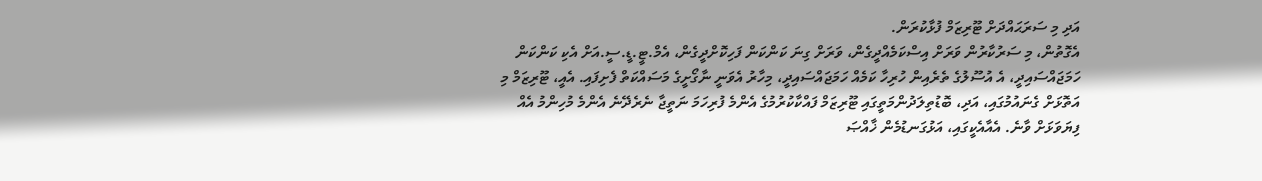އަދި މި ސަރަޙައްދަށް ޓޫރިޒަމް ފުޅާކުރަން.
އެގޮތުން، މި ސަރުކާރުން ވަރަށް އިސްކަމެއްދީގެން، ވަރަށް ގިނަ ކަންކަން ފަހިކޮށްދީގެން، އެމް.ޓީ.ޑީ.ސީ.އަށް އެކި ކަންކަން ހަމަޖައްސައިދީ، އެ އުސޫލުގެ ތެރެއިން ހުރިހާ ކަމެއް ހަމަޖައްސައިދީ، މިހާރު އެވަނީ ނާގޯށީގެ މަސައްކަތް ފެށިފައި. އެއީ، ޓޫރިޒަމް މި އަތޮޅަށް ގެނައުމުގައި، އަދި، ބޮޑުތިލަދުންމަތީގައި ޓޫރިޒަމް ފައްކާކުރުމުގެ އެންމެ ފުރިހަމަ ނަތީޖާ ނެރެދޭނެ އެންމެ މުހިންމު އެއް ފިޔަވަޅަށް ވާނެ. އެއާއެކީގައި، އަޅުގަނޑުމެން ޚާއްޞަ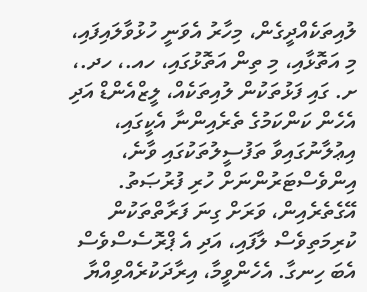ލުއިތަކެއްދީގެން، މިހާރު އެވަނީ ހުޅުވާލައިފައި، މި އަތޮޅާއި، މި ތިން އަތޮޅުގައި، ހއ.، ހދ.، ށ. ގައި ފަޅުތަކުން ލުއިތަކެއް، ލީޒްއެންޑް އަދި އެހެން ކަންކަމުގެ ތެރެއިންނާ އެކީގައި، އިޢުލާނުގައިވާ ތަފުސީލުތަކުގައި ވާނެ، އިންވެސްޓަރުންނަށް ހުރި ފުރުޞަތު. އޭގެތެރެއިން، ވަރަށް ގިނަ ފަރާތްތަކުން ކުރިމަތިވެސް ލާފައި، އަދި އެ ޕްރޮސެސްވެސް އެބަ ހިނގާ. އެހެންވީމާ، އިރާދަކުރެއްވިއްޔާ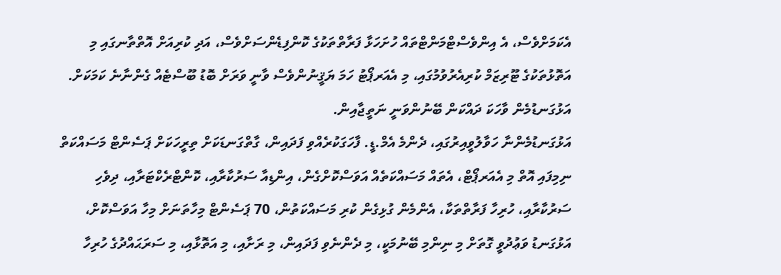އެކަމަށްވެސް، އެ އިންވެސްޓްމަންޓްތައް ހުށަހަޅާ ފަރާތްތަކުގެ ކޮންފިޑެންސަށްވެސް، އަދި ކުރިއަށް އޮތްތާނގައި މި އަތޮޅުތަކުގެ ޓޫރިޒަމް ކުރިއެރުވުމުގައި، މި އެއަރޕޯޓު ހަމަ ޔަޤީނުންވެސް ވާނީ ވަރަށް ބޮޑު ބޫސްޓެއް ގެންނާނެ ކަމަކަށް. އަޅުގަނޑުމެން ވާހަކަ ދައްކަން ބޭނުންވަނީ ނަތީޖާއިން.
އަޅުގަނޑުމެންނާ ހަވާލުވީއިރުގައި، ދެންމެ އެމް.ޑީ. ފާހަގަކުރެއްވި ފަދައިން، ގާތްގަނޑަކަށް ތިރީހަކަށް ޕަސެންޓް މަސައްކަތް ނިމިފައި އޮތް މި އެއަރޕޯޓް، އެތައް މަސައްކަތެއް އަވަސްކޮށްގެން، އިންޑިއާ ސަރުކާރާއި، ކޮންޓްރެކްޓަރާއި، ދިވެހި ސަރުކާރާއި، ހުރިހާ ފަރާތްތަކާ، އެންމެން ގުޅިގެން ކުރި މަސައްކަތުން، 70 ޕަސެންޓް މިހާތަނަށް މިހާ އަވަސްކޮށް، އަޅުގަނޑު ވަޢުދުވީ ގޮތަށް މި ނިންމި ބޭނުމަކީ، މި ދެންނެވި ފަދައިން، މި ރަށާއި، މި އަތޮޅާއި، މި ސަރަޙައްދުގެ ހުރިހާ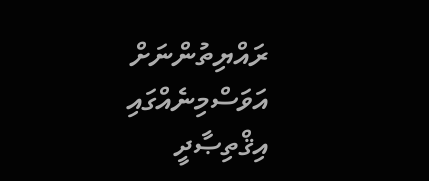ރައްޔިތުންނަށް އަވަސްމިނެއްގައި އިޤްތިޞާދީ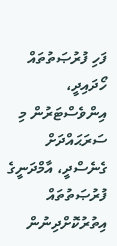ފަހި ފުރުޞަތުތައް ހޯދައިދީ، އިންވެސްޓަރުން މި ސަރަޙައްދަށް ގެނެސްދީ، އާމްދަނީގެ ފުރުޞަތުތައް އިތުރުކޮށްދިނުން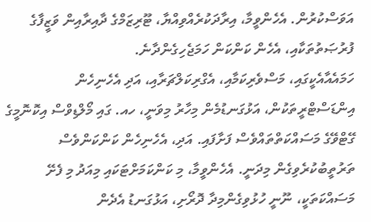އަވަސްކުރުން. އެހެންވީމާ، އިރާދަކުރެއްވިއްޔާ، ޓޫރިޒަމްގެ ދާއިރާއިން ވަޒީފާގެ ފުރުޞަތުތަކާއި، އެހެން ކަންކަން ހަމަޖެހިގެންދާނެ.
ހަމައެއާއެކީގައި، މަސްވެރިކަމާއި، އެގްރިކަލްޗަރާއި، އަދި އެހެނިހެން އިންޑަސްޓްރީތަކުން، އަޅުގަނޑުމެން މިހާރު މިވަނީ، ހއ. ގައި މޯލްޑިވްސް އިކޮނޮމީގެ ގޭޓްވޭގެ މަސައްކަތްތައްވެސް ފަށާފައި. އަދި، އެހެނިހެން ކަންކަންވެސް ތަރުތީބުކުރެވިގެން މިދަނީ. އެހެންވީމާ، މި ކަންކަމަށްޓަކައި މިއަދު މި ފެށޭ މަސައްކަތަކީ، ނޫނީ ހުޅުވިގެންމިދާ ދޮރޯށި، އަޅުގަނޑު އެދެން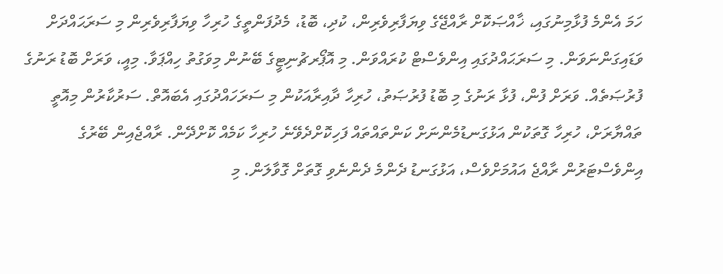ހަމަ އެންމެ ފުޅާމިނުގައި، ޚާއްޞަކޮށް ރާއްޖޭގެ ވިޔަފާރިވެރިން، ކުދި، ބޮޑު، މެދުފަންތީގެ ހުރިހާ ވިޔަފާރިވެރިން މި ސަރަޙައްދަށް ވަޑައިގަންނަވަން. މި ސަރަޙައްދުގައި އިންވެސްޓް ކުރައްވަން. މި އޮޕޯރޗުނިޓީގެ ބޭނުން މިވަގުތު ހިއްޕަވާ. މިއީ، ވަރަށް ބޮޑު ރަނުގެ ފުރުޞަތެއް. ވަރަށް ފުން، ފުޅާ ރަނުގެ މި ބޮޑު ފުރުޞަތު، ހުރިހާ ދާއިރާއަކުން މި ސަރަހައްދުގައި އެބައޮތް. ސަރުކާރުން މިއޮތީ ތައްޔާރަށް، ހުރިހާ ގޮތަކުން އަޅުގަނޑުމެންނަށް ކަންތައްތައް ފަހިކޮށްދެވޭނެ ހުރިހާ ކަމެއް ކޮށްދޭން. ރާއްޖެއިން ބޭރުގެ އިންވެސްޓަރުން ރާއްޖެ އައުމަށްވެސް، އަޅުގަނޑު ދެންމެ ދެންނެވި ގޮތަށް ގޮވާލަން. މި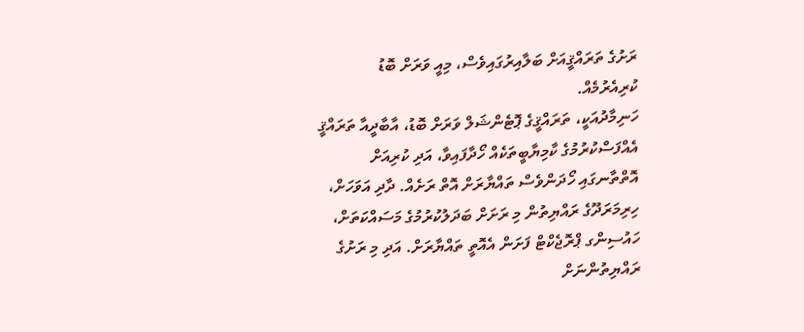ރަށުގެ ތަރައްޤީއަށް ބަލާއިރުގައިވެސް، މިއީ ވަރަށް ބޮޑު ކުރިއެރުމެއް.
ހަނިމާދުއަކީ، ތަރައްޤީގެ ޕޮޓެންޝަލް ވަރަށް ބޮޑު، އާބާދީއާ ތަރައްޤީ އެއްފަސްކުރުމުގެ ކާމިޔާބީތަކެއް ހޯދާފައިވާ، އަދި ކުރިއަށް އޮތްތާނގައި ހޯދަންވެސް ތައްޔާރަށް އޮތް ރަށެއް. ދާދި އަވަހަށް، ހިރިމަރަދޫގެ ރައްޔިތުން މި ރަށަށް ބަދަލުކުރުމުގެ މަސައްކަތަށް، ހައުސިންގ ޕްރޮޖެކްޓް ފަށަން އެއޮތީ ތައްޔާރަށް. އަދި މި ރަށުގެ ރައްޔިތުންނަށް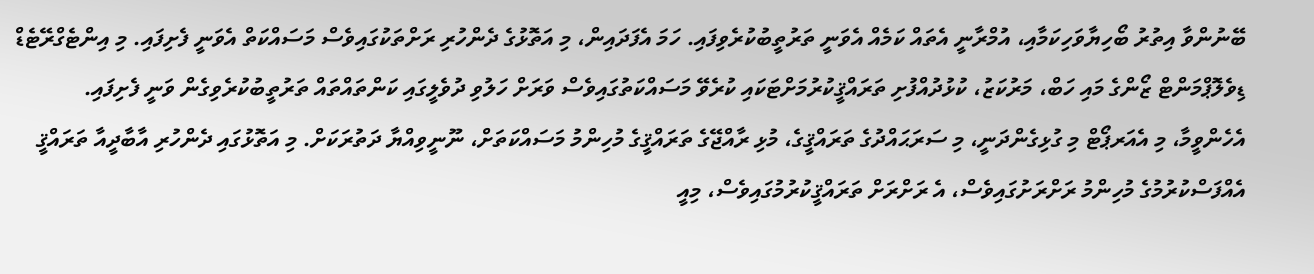ބޭނުންވާ އިތުރު ބޯހިޔާވަހިކަމާއި، އުމްރާނީ އެތައް ކަމެއް އެވަނީ ތަރުތީބުކުރެވިފައި. ހަމަ އެފަދައިން، މި އަތޮޅުގެ ދެންހުރި ރަށްތަކުގައިވެސް މަސައްކަތް އެވަނީ ފެށިފައި. މި އިންޓެގްރޭޓެޑް ޑިވެލޮޕްމަންޓް ޒޯންގެ މައި ހަބް، މަރުކަޒު، ކުޅުދުއްފުށި ތަރައްޤީކުރުމަށްޓަކައި ކުރެވޭ މަސައްކަތުގައިވެސް ވަރަށް ހަލުވި ދުވެލީގައި ކަންތައްތައް ތަރުތީބުކުރެވިގެން ވަނީ ފެށިފައި.
އެހެންވީމާ، މި އެއަރޕޯޓް މި ގުޅިގެންދަނީ، މި ސަރަޙައްދުގެ ތަރައްޤީގެ، މުޅި ރާއްޖޭގެ ތަރައްޤީގެ މުހިންމު މަސައްކަތަށް، ނޫނީވިއްޔާ ދަތުރަކަށް. މި އަތޮޅުގައި ދެންހުރި އާބާދީއާ ތަރައްޤީ އެއްފަސްކުރުމުގެ މުހިންމު ރަށްރަށުގައިވެސް، އެ ރަށްރަށް ތަރައްޤީކުރުމުގައިވެސް، މިއީ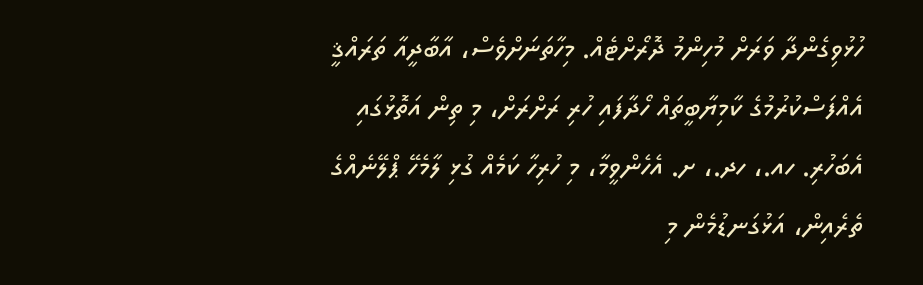ހުޅުވިގެންދާ ވަރަށް މުހިންމު ދޮރޯށްޓެއް. މިހާތަނަށްވެސް، އާބާދީއާ ތަރައްޤީ އެއްފަސްކުރުމުގެ ކާމިޔާބީތައް ހޯދާފައި ހުރި ރަށްރަށް، މި ތިން އަތޮޅުގައި އެބަހުރި. ހއ.، ހދ.، ށ. އެހެންވީމާ، މި ހުރިހާ ކަމެއް ގުޅި ލާމެހޭ ޕްލޭނެއްގެ ތެރެއިން، އަޅުގަނޑުމެން މި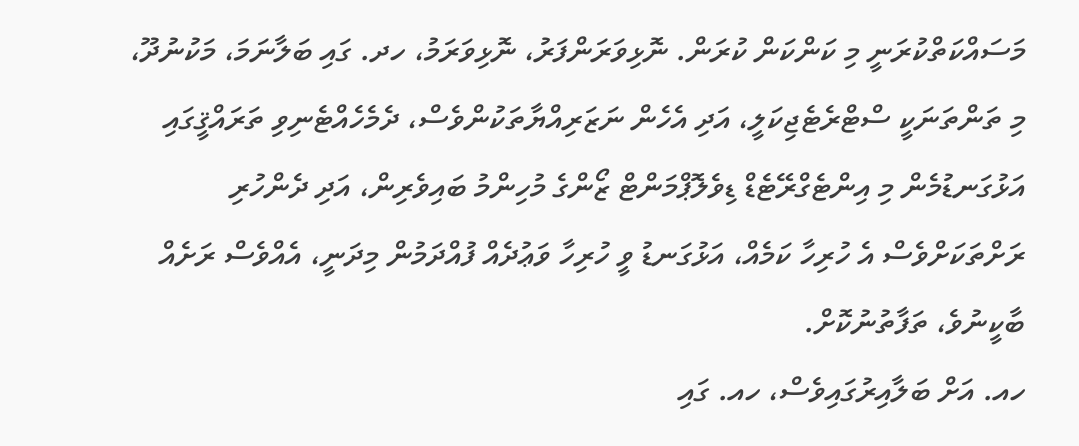މަސައްކަތްކުރަނީ މި ކަންކަން ކުރަން. ނޮޅިވަރަންފަރު، ނޮޅިވަރަމު، ހދ. ގައި ބަލާނަމަ، މަކުނުދޫ، މި ތަންތަނަކީ ސްޓްރެޓެޖިކަލީ، އަދި އެހެން ނަޒަރިއްޔާތަކުންވެސް، ދެމެހެއްޓެނިވި ތަރައްޤީގައި އަޅުގަނޑުމެން މި އިންޓެގްރޭޓެޑް ޑިވެލޮޕްމަންޓް ޒޯންގެ މުހިންމު ބައިވެރިން، އަދި ދެންހުރި ރަށްތަކަށްވެސް އެ ހުރިހާ ކަމެއް، އަޅުގަނޑު ވީ ހުރިހާ ވަޢުދެއް ފުއްދަމުން މިދަނީ، އެއްވެސް ރަށެއް ބާކީނުވެ، ތަފާތުނުކޮށް.
ހއ. އަށް ބަލާއިރުގައިވެސް، ހއ. ގައި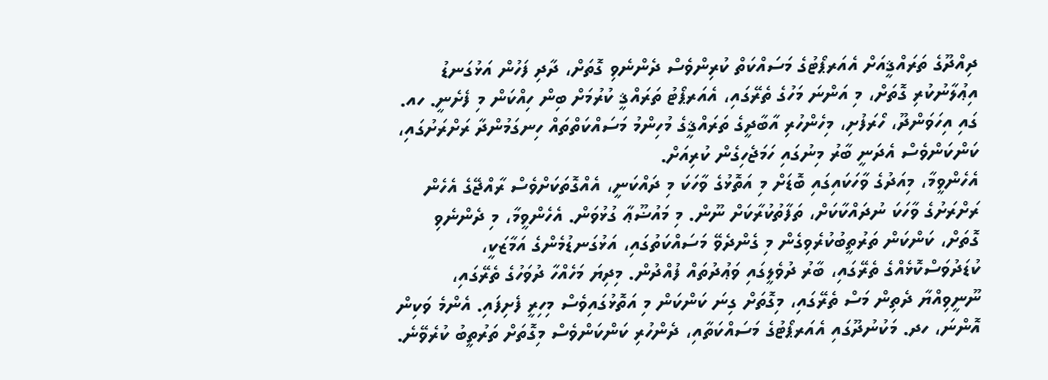ދިއްދޫގެ ތަރައްޤީއަށް އެއަރޕޯޓުގެ މަސައްކަތް ކުރިންވެސް ދެންނެވި ގޮތަށް، ދާދި ފަހުން އަޅުގަނޑު އިޢުލާނުކުރި ގޮތަށް، މި އަންނަ މަހުގެ ތެރޭގައި، އެއަރޕޯޓު ތަރައްޤީ ކުރުމަށް ބިން ހިއްކަން މި ފެށެނީ. ހއ. ގައި އިހަވަންދޫ، ހޯރަފުށި، މިހެންހުރި އާބާދީގެ ތަރައްޤީގެ މުހިންމު މަސައްކަތްތައް ހިނގަމުންދާ ރަށްރަށުގައި، ކަންކަންވެސް އެދަނީ ބާރު މިނުގައި ހަމަޖެހިގެން ކުރިއަށް.
އެހެންވީމާ، މިއަދުގެ ވާހަކައިގައި ބޮޑަށް މި އަތޮޅުގެ ވާހަކަ މި ދައްކަނީ، އެއްގޮތަކަށްވެސް ރާއްޖޭގެ އެހެން ރަށްރަށުގެ ވާހަކަ ނުދައްކާކަށް، ތަފާތުކުރާކަށް ނޫން. މި މައުޟޫޢާ ގުޅުވަން. އެހެންވީމާ، މި ދެންނެވި ގޮތަށް، ކަންކަން ތަރުތީބުކުރެވިގެން މި ގެންދެވޭ މަސައްކަތުގައި، އަޅުގަނޑުމެންގެ އަމާޒަކީ، ކުޑަދުވަސްކޮޅެއްގެ ތެރޭގައި، ބާރު ދުވެލީގައި ވަޢުދުތައް ފުއްދުން. މިދިޔަ މަހެއްހާ ދުވަހުގެ ތެރޭގައި، ނޫނީވިއްޔާ ދެތިން މަސް ތެރޭގައި، މިގޮތަށް ގިނަ ކަންކަން މި އަތޮޅުގައިވެސް މިހިރީ ފެށިފައި. އެންމެ ވަކިން އޮންނަ، ހދ. މަކުނުދޫގައި އެއަރޕޯޓުގެ މަސައްކަތާއި، ދެންހުރި ކަންކަންވެސް މިގޮތަށް ތަރުތީބު ކުރެވޭނެ.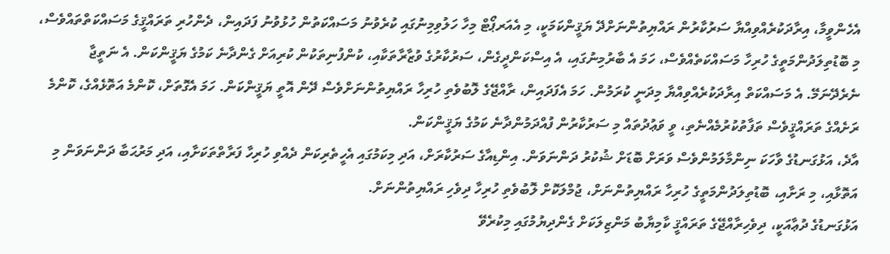އެހެންވީމާ، އިރާދަކުރެއްވިއްޔާ ސަރުކާރުން ރައްޔިތުންނަށްދޭ ޔަޤީންކަމަކީ، މި އެއަރޕޯޓް މިހާ ހަލުވިމިނުގައި ކުރެވުނު މަސައްކަތުން ހުޅުވުނު ފަދައިން، ދެންހުރި ތަރައްޤީގެ މަސައްކަތްތައްވެސް، މި ބޮޑުތިލަދުންމަތީގެ ހުރިހާ މަސައްކަތެއްވެސް، ހަމަ އެ ބާރުމިނުގައި، އެ އިސްކަންދީގެން، ސަރުކާރުގެ ވުޒާރާތަކާއި، ކުންފުނިތަކުން ކުރިއަށް ގެންދާނެ ކަމުގެ ޔަޤީންކަން. އެ ނަތީޖާ ނެރެދޭނަމޭ. އެ މަސައްކަތް އިރާދަކުރެއްވިއްޔާ މިދަނީ ކުރަމުން. ހަމަ އެފަދައިން، ރާއްޖޭގެ ލޮބުވެތި ހުރިހާ ރައްޔިތުންނަށްވެސް ދޭން އޮތީ ޔަޤީންކަން. ހަމަ އެގޮތަށް، ކޮންމެ އަތޮޅެއްގެ، ކޮންމެ ރަށެއްގެ ތަރައްޤީވެސް ތަފާތުކުރުމެއްނެތި، ވީ ވަޢުދުތައް މި ސަރުކާރުން ފުއްދަމުންދާނެ ކަމުގެ ޔަޤީންކަން.
އާދެ، އަޅުގަނޑުގެ ވާހަކަ ނިންމާލަމުންވެސް ވަރަށް ބޮޑަށް ޝުކުރު ދަންނަވަން. އިންޑިއާގެ ސަރުކާރަށް، އަދި މިކަމުގައި އެހީތެރިކަން ދެއްވި ހުރިހާ ފަރާތްތަކަށާއި، އަދި މަރުޙަބާ ދަންނަވަން މި އަތޮޅާއި، މި ރަށާއި، ބޮޑުތިލަދުންމަތީގެ ހުރިހާ ރައްޔިތުންނަށް، ޖުމްލަކޮށް ލޮބުވެތި ހުރިހާ ދިވެހި ރައްޔިތުންނަށް.
އަޅުގަނޑުގެ ދުޢާއަކީ، ދިވެހިރާއްޖޭގެ ތަރައްޤީ ކާމިޔާބު މަންޒިލަކަށް ގެންދިޔުމުގައި މިކުރެވޭ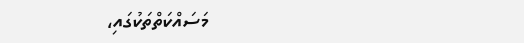މަސައްކަތްތަކުގައި،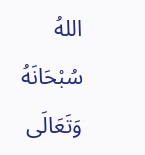اللهُ سُبْحَانَهُ وَتَعَالَى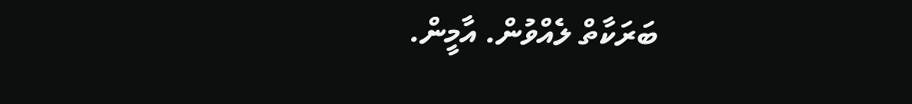ބަރަކާތް ލެއްވުން. އާމީން.